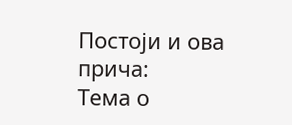Постоји и ова прича:
Тема о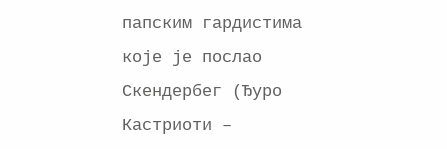папским гардистима које је послао Скендербег (Ђуро Кастриоти –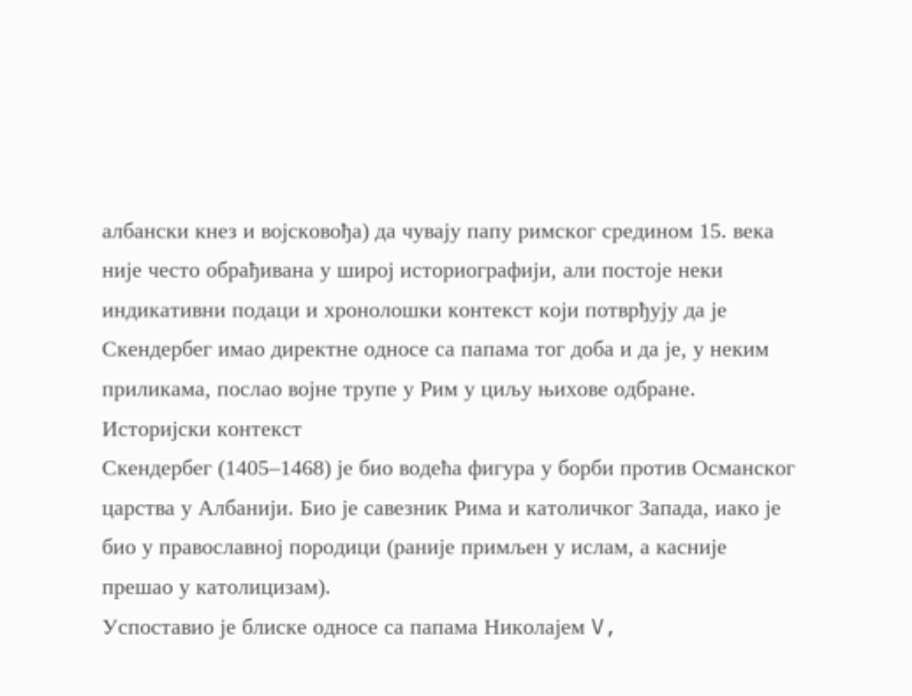албански кнез и војсковођа) да чувају папу римског средином 15. века није често обрађивана у широј историографији, али постоје неки индикативни подаци и хронолошки контекст који потврђују да је Скендербег имао директне односе са папама тог доба и да је, у неким приликама, послао војне трупе у Рим у циљу њихове одбране.
Историјски контекст
Скендербег (1405–1468) је био водећа фигура у борби против Османског царства у Албанији. Био је савезник Рима и католичког Запада, иако је био у православној породици (раније примљен у ислам, а касније прешао у католицизам).
Успоставио је блиске односе са папама Николајем V,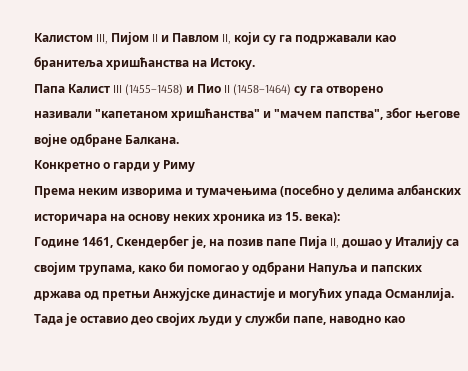Калистом III, Пијом II и Павлом II, који су га подржавали као бранитеља хришћанства на Истоку.
Папа Калист III (1455–1458) и Пио II (1458–1464) су га отворено називали "капетаном хришћанства" и "мачем папства", због његове војне одбране Балкана.
Конкретно о гарди у Риму
Према неким изворима и тумачењима (посебно у делима албанских историчара на основу неких хроника из 15. века):
Године 1461, Скендербег је, на позив папе Пија II, дошао у Италију са својим трупама, како би помогао у одбрани Напуља и папских држава од претњи Анжујске династије и могућих упада Османлија.
Тада је оставио део својих људи у служби папе, наводно као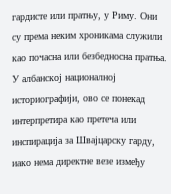гардисте или пратњу, у Риму. Они су према неким хроникама служили као почасна или безбедносна пратња.
У албанској националној историографији, ово се понекад интерпретира као претеча или инспирација за Швајцарску гарду, иако нема директне везе између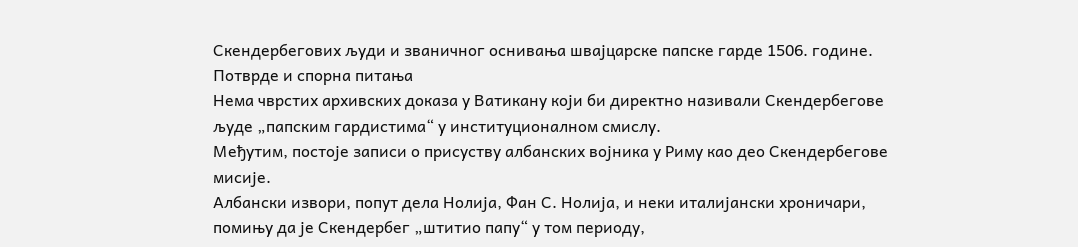Скендербегових људи и званичног оснивања швајцарске папске гарде 1506. године.
Потврде и спорна питања
Нема чврстих архивских доказа у Ватикану који би директно називали Скендербегове људе „папским гардистима“ у институционалном смислу.
Међутим, постоје записи о присуству албанских војника у Риму као део Скендербегове мисије.
Албански извори, попут дела Нолија, Фан С. Нолија, и неки италијански хроничари, помињу да је Скендербег „штитио папу“ у том периоду,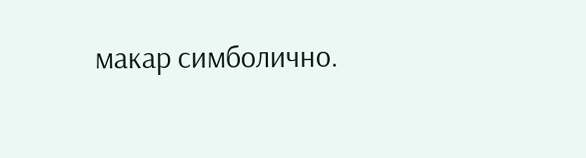макар симболично.